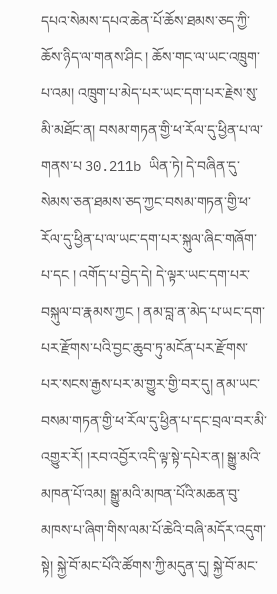དཔའ་སེམས་དཔའ་ཆེན་པོ་ཆོས་ཐམས་ཅད་ཀྱི་ཆོས་ཉིད་ལ་གནས་ཤིང ། ཆོས་གང་ལ་ཡང་འཁྲུག་པ་འམ། འཁྲུག་པ་མེད་པར་ཡང་དག་པར་རྗེས་སུ་མི་མཐོང་ན། བསམ་གཏན་གྱི་ཕ་རོལ་དུ་ཕྱིན་པ་ལ་གནས་པ 30.211b ཡིན་ཏེ། དེ་བཞིན་དུ་སེམས་ཅན་ཐམས་ཅད་ཀྱང་བསམ་གཏན་གྱི་ཕ་རོལ་དུ་ཕྱིན་པ་ལ་ཡང་དག་པར་སྐུལ་ཞིང་གཞོག་པ་དང ། འགོད་པ་བྱེད་དེ། དེ་ལྟར་ཡང་དག་པར་བསྐུལ་བ་རྣམས་ཀྱང ། ནམ་བླ་ན་མེད་པ་ཡང་དག་པར་རྫོགས་པའི་བྱང་ཆུབ་ཏུ་མངོན་པར་རྫོགས་པར་སངས་རྒྱས་པར་མ་གྱུར་གྱི་བར་དུ། ནམ་ཡང་བསམ་གཏན་གྱི་ཕ་རོལ་དུ་ཕྱིན་པ་དང་བྲལ་བར་མི་འགྱུར་རོ། །རབ་འབྱོར་འདི་ལྟ་སྟེ་དཔེར་ན། སྒྱུ་མའི་མཁན་པོ་འམ། སྒྱུ་མའི་མཁན་པོའི་མཆན་བུ་མཁས་པ་ཞིག་གིས་ལམ་པོ་ཆེའི་བཞི་མདོར་འདུག་སྟེ། སྐྱེ་བོ་མང་པོའི་ཚོགས་ཀྱི་མདུན་དུ། སྐྱེ་བོ་མང་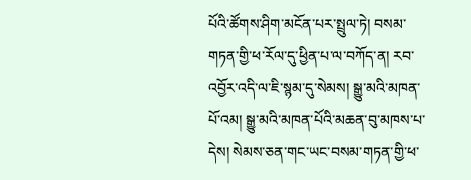པོའི་ཚོགས་ཤིག་མངོན་པར་སྤྲུལ་ཏེ། བསམ་གཏན་གྱི་ཕ་རོལ་དུ་ཕྱིན་པ་ལ་བཀོད་ན། རབ་འབྱོར་འདི་ལ་ཇི་སྙམ་དུ་སེམས། སྒྱུ་མའི་མཁན་པོ་འམ། སྒྱུ་མའི་མཁན་པོའི་མཆན་བུ་མཁས་པ་དེས། སེམས་ཅན་གང་ཡང་བསམ་གཏན་གྱི་ཕ་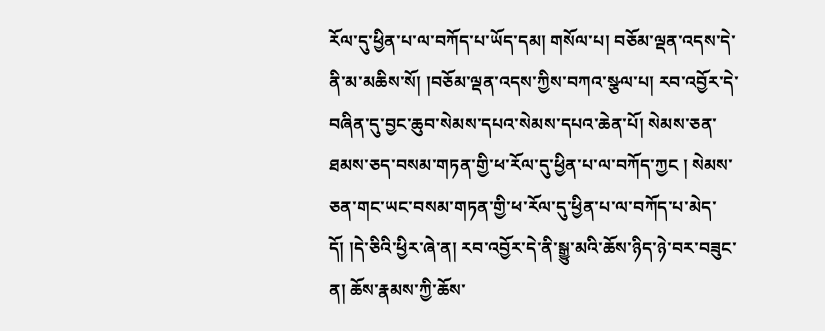རོལ་དུ་ཕྱིན་པ་ལ་བཀོད་པ་ཡོད་དམ། གསོལ་པ། བཅོམ་ལྡན་འདས་དེ་ནི་མ་མཆིས་སོ། །བཅོམ་ལྡན་འདས་ཀྱིས་བཀའ་སྩལ་པ། རབ་འབྱོར་དེ་བཞིན་དུ་བྱང་ཆུབ་སེམས་དཔའ་སེམས་དཔའ་ཆེན་པོ། སེམས་ཅན་ཐམས་ཅད་བསམ་གཏན་གྱི་ཕ་རོལ་དུ་ཕྱིན་པ་ལ་བཀོད་ཀྱང ། སེམས་ཅན་གང་ཡང་བསམ་གཏན་གྱི་ཕ་རོལ་དུ་ཕྱིན་པ་ལ་བཀོད་པ་མེད་དོ། །དེ་ཅིའི་ཕྱིར་ཞེ་ན། རབ་འབྱོར་དེ་ནི་སྒྱུ་མའི་ཆོས་ཉིད་ཉེ་བར་བཟུང་ན། ཆོས་རྣམས་ཀྱི་ཆོས་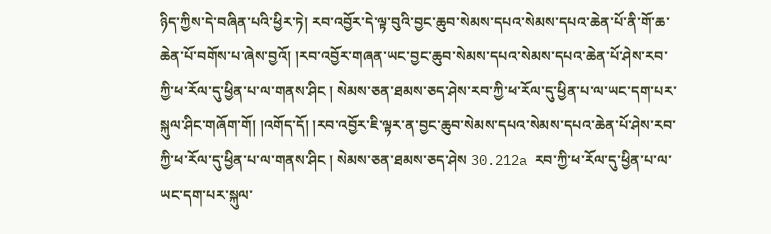ཉིད་ཀྱིས་དེ་བཞིན་པའི་ཕྱིར་ཏེ། རབ་འབྱོར་དེ་ལྟ་བུའི་བྱང་ཆུབ་སེམས་དཔའ་སེམས་དཔའ་ཆེན་པོ་ནི་གོ་ཆ་ཆེན་པོ་བགོས་པ་ཞེས་བྱའོ། །རབ་འབྱོར་གཞན་ཡང་བྱང་ཆུབ་སེམས་དཔའ་སེམས་དཔའ་ཆེན་པོ་ཤེས་རབ་ཀྱི་ཕ་རོལ་དུ་ཕྱིན་པ་ལ་གནས་ཤིང ། སེམས་ཅན་ཐམས་ཅད་ཤེས་རབ་ཀྱི་ཕ་རོལ་དུ་ཕྱིན་པ་ལ་ཡང་དག་པར་སྐུལ་ཤིང་གཞོག་གོ། །འགོད་དོ། །རབ་འབྱོར་ཇི་ལྟར་ན་བྱང་ཆུབ་སེམས་དཔའ་སེམས་དཔའ་ཆེན་པོ་ཤེས་རབ་ཀྱི་ཕ་རོལ་དུ་ཕྱིན་པ་ལ་གནས་ཤིང ། སེམས་ཅན་ཐམས་ཅད་ཤེས 30.212a རབ་ཀྱི་ཕ་རོལ་དུ་ཕྱིན་པ་ལ་ཡང་དག་པར་སྐུལ་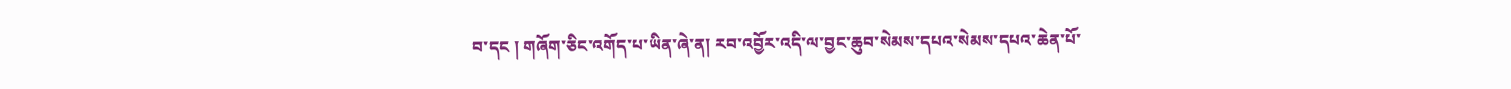བ་དང ། གཞོག་ཅིང་འགོད་པ་ཡིན་ཞེ་ན། རབ་འབྱོར་འདི་ལ་བྱང་ཆུབ་སེམས་དཔའ་སེམས་དཔའ་ཆེན་པོ་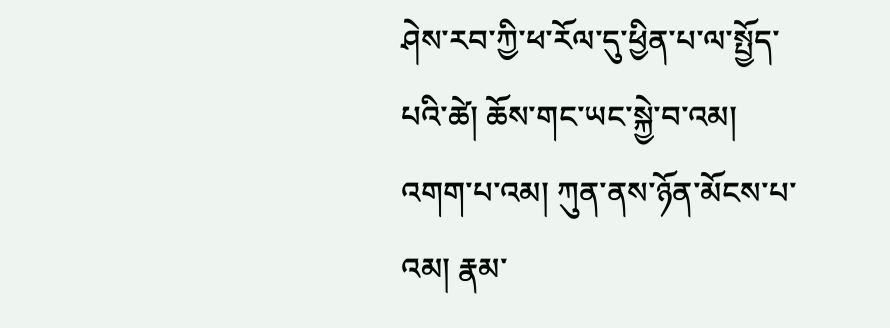ཤེས་རབ་ཀྱི་ཕ་རོལ་དུ་ཕྱིན་པ་ལ་སྤྱོད་པའི་ཚེ། ཆོས་གང་ཡང་སྐྱེ་བ་འམ། འགག་པ་འམ། ཀུན་ནས་ཉོན་མོངས་པ་འམ། རྣམ་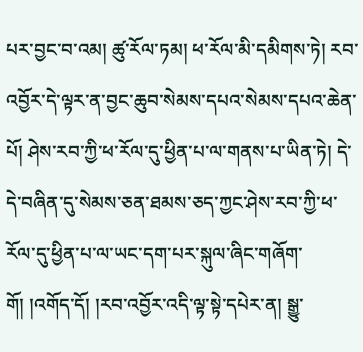པར་བྱང་བ་འམ། ཚུ་རོལ་ཏམ། ཕ་རོལ་མི་དམིགས་ཏེ། རབ་འབྱོར་དེ་ལྟར་ན་བྱང་ཆུབ་སེམས་དཔའ་སེམས་དཔའ་ཆེན་པོ། ཤེས་རབ་ཀྱི་ཕ་རོལ་དུ་ཕྱིན་པ་ལ་གནས་པ་ཡིན་ཏེ། དེ་དེ་བཞིན་དུ་སེམས་ཅན་ཐམས་ཅད་ཀྱང་ཤེས་རབ་ཀྱི་ཕ་རོལ་དུ་ཕྱིན་པ་ལ་ཡང་དག་པར་སྐུལ་ཞིང་གཞོག་གོ། །འགོད་དོ། །རབ་འབྱོར་འདི་ལྟ་སྟེ་དཔེར་ན། སྒྱུ་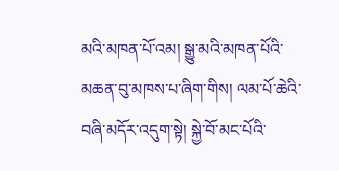མའི་མཁན་པོ་འམ། སྒྱུ་མའི་མཁན་པོའི་མཆན་བུ་མཁས་པ་ཞིག་གིས། ལམ་པོ་ཆེའི་བཞི་མདོར་འདུག་སྟེ། སྐྱེ་བོ་མང་པོའི་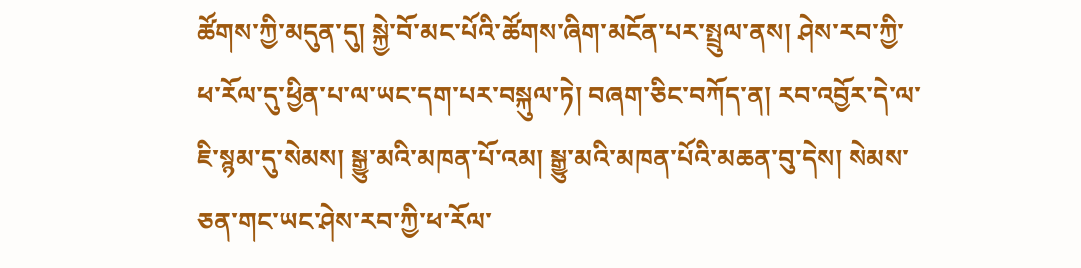ཚོགས་ཀྱི་མདུན་དུ། སྐྱེ་བོ་མང་པོའི་ཚོགས་ཞིག་མངོན་པར་སྤྲུལ་ནས། ཤེས་རབ་ཀྱི་ཕ་རོལ་དུ་ཕྱིན་པ་ལ་ཡང་དག་པར་བསྐུལ་ཏེ། བཞག་ཅིང་བཀོད་ན། རབ་འབྱོར་དེ་ལ་ཇི་སྙམ་དུ་སེམས། སྒྱུ་མའི་མཁན་པོ་འམ། སྒྱུ་མའི་མཁན་པོའི་མཆན་བུ་དེས། སེམས་ཅན་གང་ཡང་ཤེས་རབ་ཀྱི་ཕ་རོལ་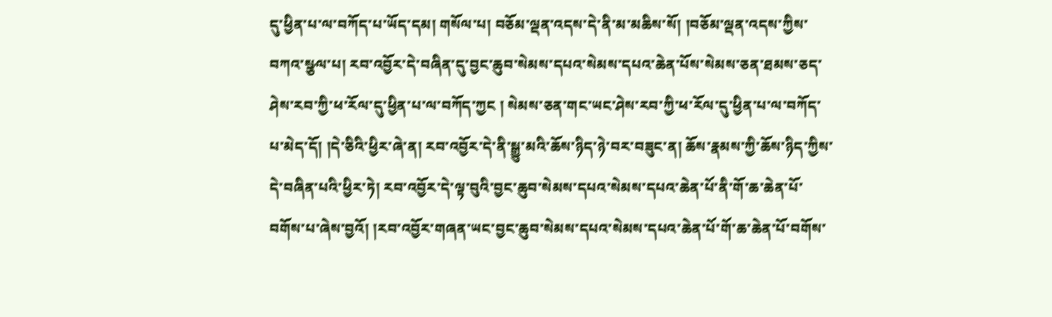དུ་ཕྱིན་པ་ལ་བཀོད་པ་ཡོད་དམ། གསོལ་པ། བཅོམ་ལྡན་འདས་དེ་ནི་མ་མཆིས་སོ། །བཅོམ་ལྡན་འདས་ཀྱིས་བཀའ་སྩལ་པ། རབ་འབྱོར་དེ་བཞིན་དུ་བྱང་ཆུབ་སེམས་དཔའ་སེམས་དཔའ་ཆེན་པོས་སེམས་ཅན་ཐམས་ཅད་ཤེས་རབ་ཀྱི་ཕ་རོལ་དུ་ཕྱིན་པ་ལ་བཀོད་ཀྱང ། སེམས་ཅན་གང་ཡང་ཤེས་རབ་ཀྱི་ཕ་རོལ་དུ་ཕྱིན་པ་ལ་བཀོད་པ་མེད་དོ། །དེ་ཅིའི་ཕྱིར་ཞེ་ན། རབ་འབྱོར་དེ་ནི་སྒྱུ་མའི་ཆོས་ཉིད་ཉེ་བར་བཟུང་ན། ཆོས་རྣམས་ཀྱི་ཆོས་ཉིད་ཀྱིས་དེ་བཞིན་པའི་ཕྱིར་ཏེ། རབ་འབྱོར་དེ་ལྟ་བུའི་བྱང་ཆུབ་སེམས་དཔའ་སེམས་དཔའ་ཆེན་པོ་ནི་གོ་ཆ་ཆེན་པོ་བགོས་པ་ཞེས་བྱའོ། །རབ་འབྱོར་གཞན་ཡང་བྱང་ཆུབ་སེམས་དཔའ་སེམས་དཔའ་ཆེན་པོ་གོ་ཆ་ཆེན་པོ་བགོས་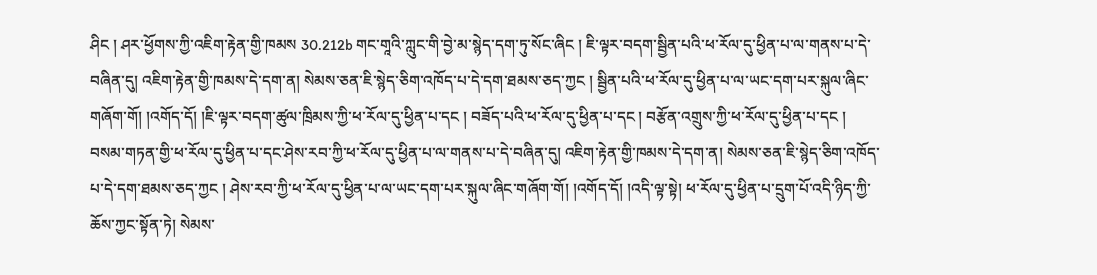ཤིང ། ཤར་ཕྱོགས་ཀྱི་འཇིག་རྟེན་གྱི་ཁམས 30.212b གང་གཱའི་ཀླུང་གི་བྱེ་མ་སྙེད་དག་ཏུ་སོང་ཞིང ། ཇི་ལྟར་བདག་སྦྱིན་པའི་ཕ་རོལ་དུ་ཕྱིན་པ་ལ་གནས་པ་དེ་བཞིན་དུ། འཇིག་རྟེན་གྱི་ཁམས་དེ་དག་ན། སེམས་ཅན་ཇི་སྙེད་ཅིག་འཁོད་པ་དེ་དག་ཐམས་ཅད་ཀྱང ། སྦྱིན་པའི་ཕ་རོལ་དུ་ཕྱིན་པ་ལ་ཡང་དག་པར་སྐུལ་ཞིང་གཞོག་གོ། །འགོད་དོ། །ཇི་ལྟར་བདག་ཚུལ་ཁྲིམས་ཀྱི་ཕ་རོལ་དུ་ཕྱིན་པ་དང ། བཟོད་པའི་ཕ་རོལ་དུ་ཕྱིན་པ་དང ། བརྩོན་འགྲུས་ཀྱི་ཕ་རོལ་དུ་ཕྱིན་པ་དང ། བསམ་གཏན་གྱི་ཕ་རོལ་དུ་ཕྱིན་པ་དང་ཤེས་རབ་ཀྱི་ཕ་རོལ་དུ་ཕྱིན་པ་ལ་གནས་པ་དེ་བཞིན་དུ། འཇིག་རྟེན་གྱི་ཁམས་དེ་དག་ན། སེམས་ཅན་ཇི་སྙེད་ཅིག་འཁོད་པ་དེ་དག་ཐམས་ཅད་ཀྱང ། ཤེས་རབ་ཀྱི་ཕ་རོལ་དུ་ཕྱིན་པ་ལ་ཡང་དག་པར་སྐུལ་ཞིང་གཞོག་གོ། །འགོད་དོ། །འདི་ལྟ་སྟེ། ཕ་རོལ་དུ་ཕྱིན་པ་དྲུག་པོ་འདི་ཉིད་ཀྱི་ཆོས་ཀྱང་སྟོན་ཏེ། སེམས་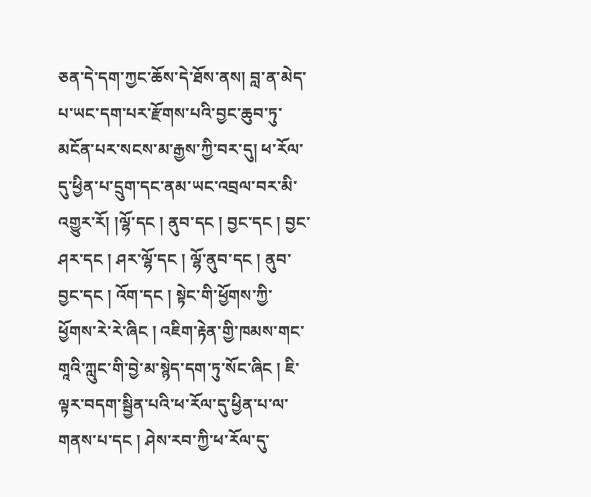ཅན་དེ་དག་ཀྱང་ཆོས་དེ་ཐོས་ནས། བླ་ན་མེད་པ་ཡང་དག་པར་རྫོགས་པའི་བྱང་ཆུབ་ཏུ་མངོན་པར་སངས་མ་རྒྱས་ཀྱི་བར་དུ། ཕ་རོལ་དུ་ཕྱིན་པ་དྲུག་དང་ནམ་ཡང་འབྲལ་བར་མི་འགྱུར་རོ། །ལྷོ་དང ། ནུབ་དང ། བྱང་དང ། བྱང་ཤར་དང ། ཤར་ལྷོ་དང ། ལྷོ་ནུབ་དང ། ནུབ་བྱང་དང ། འོག་དང ། སྟེང་གི་ཕྱོགས་ཀྱི་ཕྱོགས་རེ་རེ་ཞིང ། འཇིག་རྟེན་གྱི་ཁམས་གང་གཱའི་ཀླུང་གི་བྱེ་མ་སྙེད་དག་ཏུ་སོང་ཞིང ། ཇི་ལྟར་བདག་སྦྱིན་པའི་ཕ་རོལ་དུ་ཕྱིན་པ་ལ་གནས་པ་དང ། ཤེས་རབ་ཀྱི་ཕ་རོལ་དུ་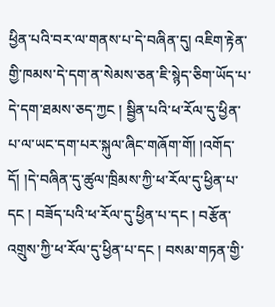ཕྱིན་པའི་བར་ལ་གནས་པ་དེ་བཞིན་དུ། འཇིག་རྟེན་གྱི་ཁམས་དེ་དག་ན་སེམས་ཅན་ཇི་སྙེད་ཅིག་ཡོད་པ་དེ་དག་ཐམས་ཅད་ཀྱང ། སྦྱིན་པའི་ཕ་རོལ་དུ་ཕྱིན་པ་ལ་ཡང་དག་པར་སྐུལ་ཞིང་གཞོག་གོ། །འགོད་དོ། །དེ་བཞིན་དུ་ཚུལ་ཁྲིམས་ཀྱི་ཕ་རོལ་དུ་ཕྱིན་པ་དང ། བཟོད་པའི་ཕ་རོལ་དུ་ཕྱིན་པ་དང ། བརྩོན་འགྲུས་ཀྱི་ཕ་རོལ་དུ་ཕྱིན་པ་དང ། བསམ་གཏན་གྱི་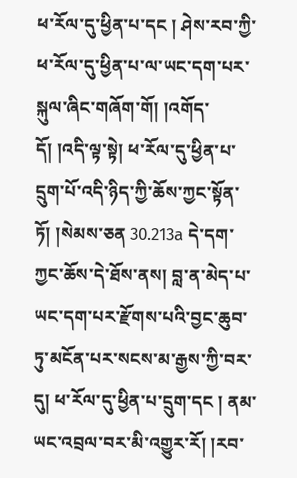ཕ་རོལ་དུ་ཕྱིན་པ་དང ། ཤེས་རབ་ཀྱི་ཕ་རོལ་དུ་ཕྱིན་པ་ལ་ཡང་དག་པར་སྐུལ་ཞིང་གཞོག་གོ། །འགོད་དོ། །འདི་ལྟ་སྟེ། ཕ་རོལ་དུ་ཕྱིན་པ་དྲུག་པོ་འདི་ཉིད་ཀྱི་ཆོས་ཀྱང་སྟོན་ཏོ། །སེམས་ཅན 30.213a དེ་དག་ཀྱང་ཆོས་དེ་ཐོས་ནས། བླ་ན་མེད་པ་ཡང་དག་པར་རྫོགས་པའི་བྱང་ཆུབ་ཏུ་མངོན་པར་སངས་མ་རྒྱས་ཀྱི་བར་དུ། ཕ་རོལ་དུ་ཕྱིན་པ་དྲུག་དང ། ནམ་ཡང་འབྲལ་བར་མི་འགྱུར་རོ། །རབ་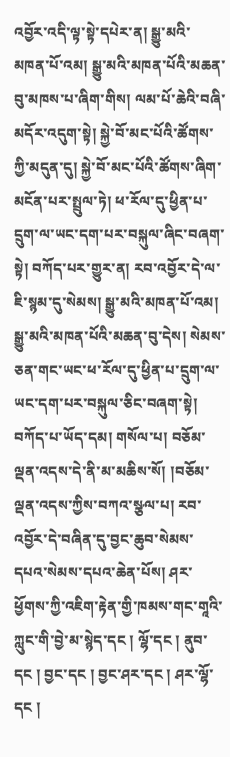འབྱོར་འདི་ལྟ་སྟེ་དཔེར་ན། སྒྱུ་མའི་མཁན་པོ་འམ། སྒྱུ་མའི་མཁན་པོའི་མཆན་བུ་མཁས་པ་ཞིག་གིས། ལམ་པོ་ཆེའི་བཞི་མདོར་འདུག་སྟེ། སྐྱེ་བོ་མང་པོའི་ཚོགས་ཀྱི་མདུན་དུ། སྐྱེ་བོ་མང་པོའི་ཚོགས་ཞིག་མངོན་པར་སྤྲུལ་ཏེ། ཕ་རོལ་དུ་ཕྱིན་པ་དྲུག་ལ་ཡང་དག་པར་བསྐུལ་ཞིང་བཞག་སྟེ། བཀོད་པར་གྱུར་ན། རབ་འབྱོར་དེ་ལ་ཇི་སྙམ་དུ་སེམས། སྒྱུ་མའི་མཁན་པོ་འམ། སྒྱུ་མའི་མཁན་པོའི་མཆན་བུ་དེས། སེམས་ཅན་གང་ཡང་ཕ་རོལ་དུ་ཕྱིན་པ་དྲུག་ལ་ཡང་དག་པར་བསྐུལ་ཅིང་བཞག་སྟེ། བཀོད་པ་ཡོད་དམ། གསོལ་པ། བཅོམ་ལྡན་འདས་དེ་ནི་མ་མཆིས་སོ། །བཅོམ་ལྡན་འདས་ཀྱིས་བཀའ་སྩལ་པ། རབ་འབྱོར་དེ་བཞིན་དུ་བྱང་ཆུབ་སེམས་དཔའ་སེམས་དཔའ་ཆེན་པོས། ཤར་ཕྱོགས་ཀྱི་འཇིག་རྟེན་གྱི་ཁམས་གང་གཱའི་ཀླུང་གི་བྱེ་མ་སྙེད་དང ། ལྷོ་དང ། ནུབ་དང ། བྱང་དང ། བྱང་ཤར་དང ། ཤར་ལྷོ་དང །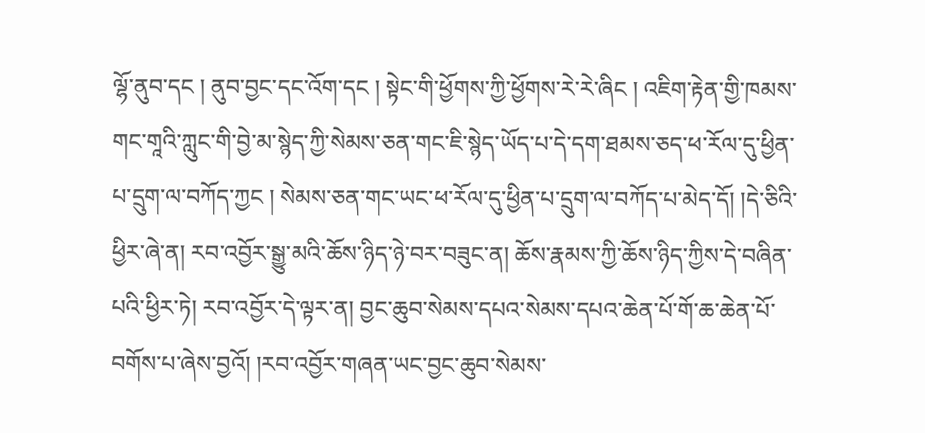ལྷོ་ནུབ་དང ། ནུབ་བྱང་དང་འོག་དང ། སྟེང་གི་ཕྱོགས་ཀྱི་ཕྱོགས་རེ་རེ་ཞིང ། འཇིག་རྟེན་གྱི་ཁམས་གང་གཱའི་ཀླུང་གི་བྱེ་མ་སྙེད་ཀྱི་སེམས་ཅན་གང་ཇི་སྙེད་ཡོད་པ་དེ་དག་ཐམས་ཅད་ཕ་རོལ་དུ་ཕྱིན་པ་དྲུག་ལ་བཀོད་ཀྱང ། སེམས་ཅན་གང་ཡང་ཕ་རོལ་དུ་ཕྱིན་པ་དྲུག་ལ་བཀོད་པ་མེད་དོ། །དེ་ཅིའི་ཕྱིར་ཞེ་ན། རབ་འབྱོར་སྒྱུ་མའི་ཆོས་ཉིད་ཉེ་བར་བཟུང་ན། ཆོས་རྣམས་ཀྱི་ཆོས་ཉིད་ཀྱིས་དེ་བཞིན་པའི་ཕྱིར་ཏེ། རབ་འབྱོར་དེ་ལྟར་ན། བྱང་ཆུབ་སེམས་དཔའ་སེམས་དཔའ་ཆེན་པོ་གོ་ཆ་ཆེན་པོ་བགོས་པ་ཞེས་བྱའོ། །རབ་འབྱོར་གཞན་ཡང་བྱང་ཆུབ་སེམས་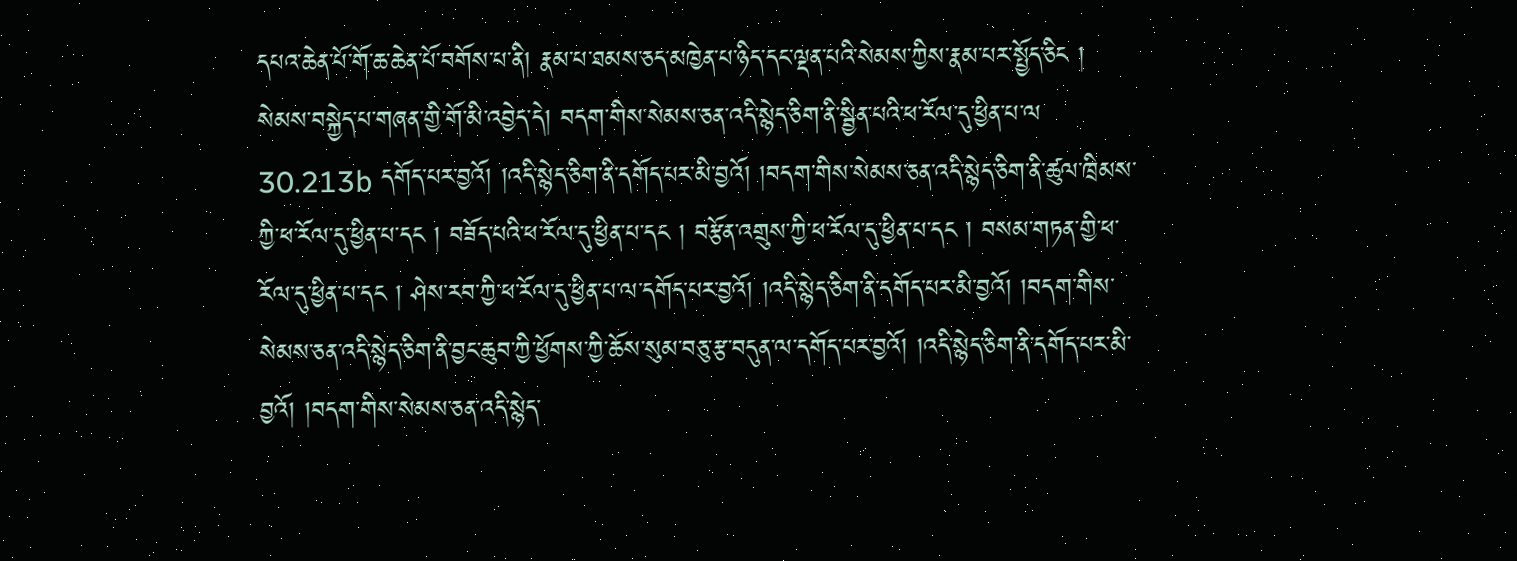དཔའ་ཆེན་པོ་གོ་ཆ་ཆེན་པོ་བགོས་པ་ནི། རྣམ་པ་ཐམས་ཅད་མཁྱེན་པ་ཉིད་དང་ལྡན་པའི་སེམས་ཀྱིས་རྣམ་པར་སྤྱོད་ཅིང ། སེམས་བསྐྱེད་པ་གཞན་གྱི་གོ་མི་འབྱེད་དེ། བདག་གིས་སེམས་ཅན་འདི་སྙེད་ཅིག་ནི་སྦྱིན་པའི་ཕ་རོལ་དུ་ཕྱིན་པ་ལ 30.213b དགོད་པར་བྱའོ། །འདི་སྙེད་ཅིག་ནི་དགོད་པར་མི་བྱའོ། །བདག་གིས་སེམས་ཅན་འདི་སྙེད་ཅིག་ནི་ཚུལ་ཁྲིམས་ཀྱི་ཕ་རོལ་དུ་ཕྱིན་པ་དང ། བཟོད་པའི་ཕ་རོལ་དུ་ཕྱིན་པ་དང ། བརྩོན་འགྲུས་ཀྱི་ཕ་རོལ་དུ་ཕྱིན་པ་དང ། བསམ་གཏན་གྱི་ཕ་རོལ་དུ་ཕྱིན་པ་དང ། ཤེས་རབ་ཀྱི་ཕ་རོལ་དུ་ཕྱིན་པ་ལ་དགོད་པར་བྱའོ། །འདི་སྙེད་ཅིག་ནི་དགོད་པར་མི་བྱའོ། །བདག་གིས་སེམས་ཅན་འདི་སྙེད་ཅིག་ནི་བྱང་ཆུབ་ཀྱི་ཕྱོགས་ཀྱི་ཆོས་སུམ་བཅུ་རྩ་བདུན་ལ་དགོད་པར་བྱའོ། །འདི་སྙེད་ཅིག་ནི་དགོད་པར་མི་བྱའོ། །བདག་གིས་སེམས་ཅན་འདི་སྙེད་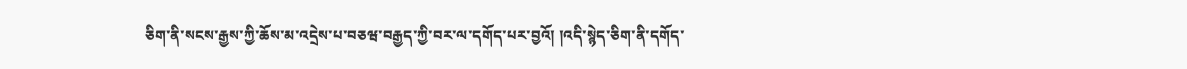ཅིག་ནི་སངས་རྒྱས་ཀྱི་ཆོས་མ་འདྲེས་པ་བཅཝ་བརྒྱད་ཀྱི་བར་ལ་དགོད་པར་བྱའོ། །འདི་སྙེད་ཅིག་ནི་དགོད་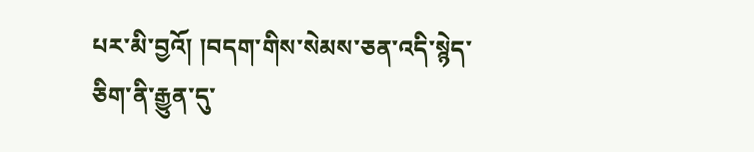པར་མི་བྱའོ། །བདག་གིས་སེམས་ཅན་འདི་སྙེད་ཅིག་ནི་རྒྱུན་དུ་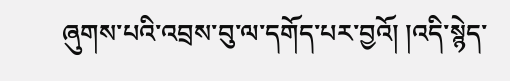ཞུགས་པའི་འབྲས་བུ་ལ་དགོད་པར་བྱའོ། །འདི་སྙེད་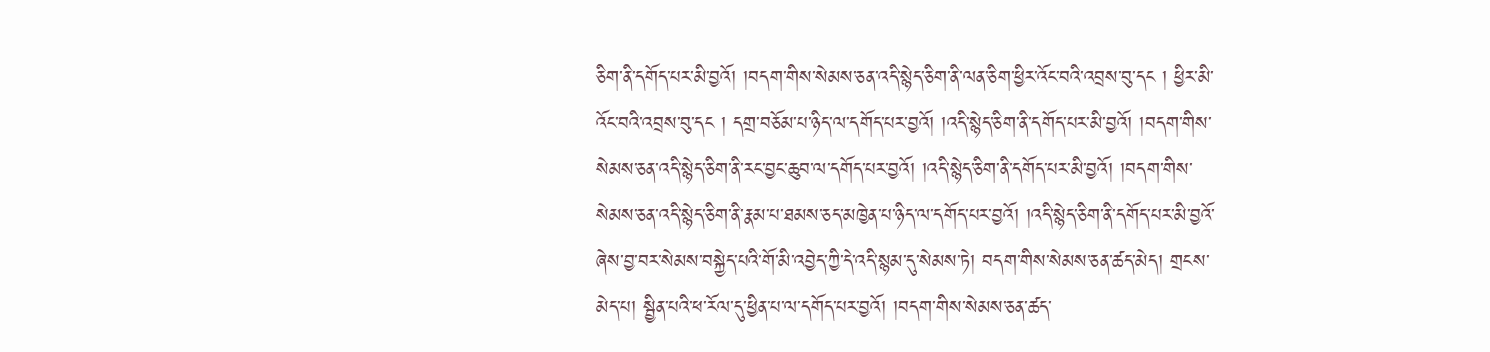ཅིག་ནི་དགོད་པར་མི་བྱའོ། །བདག་གིས་སེམས་ཅན་འདི་སྙེད་ཅིག་ནི་ལན་ཅིག་ཕྱིར་འོང་བའི་འབྲས་བུ་དང ། ཕྱིར་མི་འོང་བའི་འབྲས་བུ་དང ། དགྲ་བཅོམ་པ་ཉིད་ལ་དགོད་པར་བྱའོ། །འདི་སྙེད་ཅིག་ནི་དགོད་པར་མི་བྱའོ། །བདག་གིས་སེམས་ཅན་འདི་སྙེད་ཅིག་ནི་རང་བྱང་ཆུབ་ལ་དགོད་པར་བྱའོ། །འདི་སྙེད་ཅིག་ནི་དགོད་པར་མི་བྱའོ། །བདག་གིས་སེམས་ཅན་འདི་སྙེད་ཅིག་ནི་རྣམ་པ་ཐམས་ཅད་མཁྱེན་པ་ཉིད་ལ་དགོད་པར་བྱའོ། །འདི་སྙེད་ཅིག་ནི་དགོད་པར་མི་བྱའོ་ཞེས་བྱ་བར་སེམས་བསྐྱེད་པའི་གོ་མི་འབྱེད་ཀྱི་དེ་འདི་སྙམ་དུ་སེམས་ཏེ། བདག་གིས་སེམས་ཅན་ཚད་མེད། གྲངས་མེད་པ། སྦྱིན་པའི་ཕ་རོལ་དུ་ཕྱིན་པ་ལ་དགོད་པར་བྱའོ། །བདག་གིས་སེམས་ཅན་ཚད་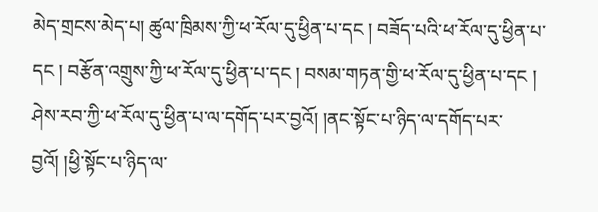མེད་གྲངས་མེད་པ། ཚུལ་ཁྲིམས་ཀྱི་ཕ་རོལ་དུ་ཕྱིན་པ་དང ། བཟོད་པའི་ཕ་རོལ་དུ་ཕྱིན་པ་དང ། བརྩོན་འགྲུས་ཀྱི་ཕ་རོལ་དུ་ཕྱིན་པ་དང ། བསམ་གཏན་གྱི་ཕ་རོལ་དུ་ཕྱིན་པ་དང ། ཤེས་རབ་ཀྱི་ཕ་རོལ་དུ་ཕྱིན་པ་ལ་དགོད་པར་བྱའོ། །ནང་སྟོང་པ་ཉིད་ལ་དགོད་པར་བྱའོ། །ཕྱི་སྟོང་པ་ཉིད་ལ་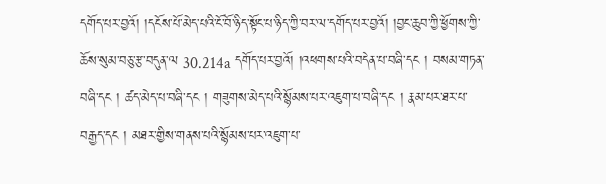དགོད་པར་བྱའོ། །དངོས་པོ་མེད་པའི་ངོ་བོ་ཉིད་སྟོང་པ་ཉིད་ཀྱི་བར་ལ་དགོད་པར་བྱའོ། །བྱང་ཆུབ་ཀྱི་ཕྱོགས་ཀྱི་ཆོས་སུམ་བཅུ་རྩ་བདུན་ལ 30.214a དགོད་པར་བྱའོ། །འཕགས་པའི་བདེན་པ་བཞི་དང ། བསམ་གཏན་བཞི་དང ། ཚད་མེད་པ་བཞི་དང ། གཟུགས་མེད་པའི་སྙོམས་པར་འཇུག་པ་བཞི་དང ། རྣམ་པར་ཐར་པ་བརྒྱད་དང ། མཐར་གྱིས་གནས་པའི་སྙོམས་པར་འཇུག་པ་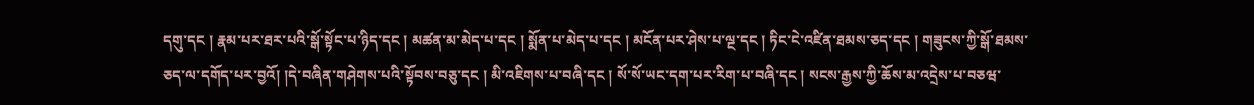དགུ་དང ། རྣམ་པར་ཐར་པའི་སྒོ་སྟོང་པ་ཉིད་དང ། མཚན་མ་མེད་པ་དང ། སྨོན་པ་མེད་པ་དང ། མངོན་པར་ཤེས་པ་ལྔ་དང ། ཏིང་ངེ་འཛིན་ཐམས་ཅད་དང ། གཟུངས་ཀྱི་སྒོ་ཐམས་ཅད་ལ་དགོད་པར་བྱའོ། །དེ་བཞིན་གཤེགས་པའི་སྟོབས་བཅུ་དང ། མི་འཇིགས་པ་བཞི་དང ། སོ་སོ་ཡང་དག་པར་རིག་པ་བཞི་དང ། སངས་རྒྱས་ཀྱི་ཆོས་མ་འདྲེས་པ་བཅཝ་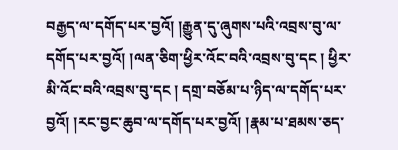བརྒྱད་ལ་དགོད་པར་བྱའོ། །རྒྱུན་དུ་ཞུགས་པའི་འབྲས་བུ་ལ་དགོད་པར་བྱའོ། །ལན་ཅིག་ཕྱིར་འོང་བའི་འབྲས་བུ་དང ། ཕྱིར་མི་འོང་བའི་འབྲས་བུ་དང ། དགྲ་བཅོམ་པ་ཉིད་ལ་དགོད་པར་བྱའོ། །རང་བྱང་ཆུབ་ལ་དགོད་པར་བྱའོ། །རྣམ་པ་ཐམས་ཅད་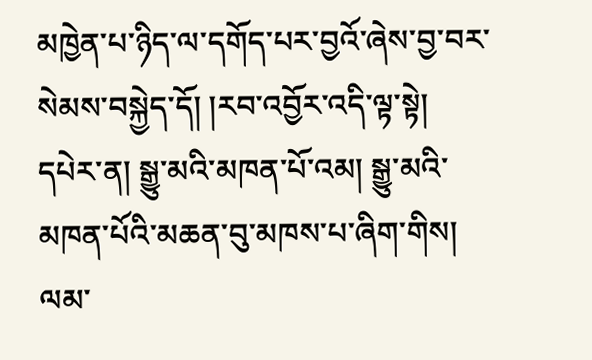མཁྱེན་པ་ཉིད་ལ་དགོད་པར་བྱའོ་ཞེས་བྱ་བར་སེམས་བསྐྱེད་དོ། །རབ་འབྱོར་འདི་ལྟ་སྟེ། དཔེར་ན། སྒྱུ་མའི་མཁན་པོ་འམ། སྒྱུ་མའི་མཁན་པོའི་མཆན་བུ་མཁས་པ་ཞིག་གིས། ལམ་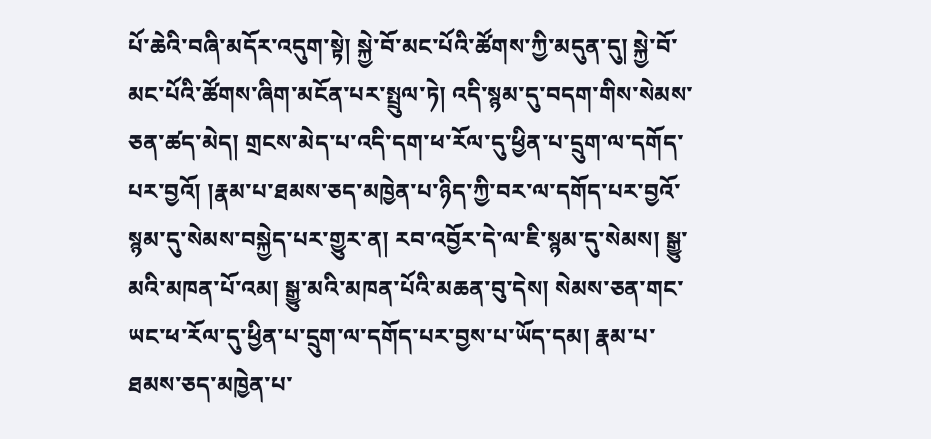པོ་ཆེའི་བཞི་མདོར་འདུག་སྟེ། སྐྱེ་བོ་མང་པོའི་ཚོགས་ཀྱི་མདུན་དུ། སྐྱེ་བོ་མང་པོའི་ཚོགས་ཞིག་མངོན་པར་སྤྲུལ་ཏེ། འདི་སྙམ་དུ་བདག་གིས་སེམས་ཅན་ཚད་མེད། གྲངས་མེད་པ་འདི་དག་ཕ་རོལ་དུ་ཕྱིན་པ་དྲུག་ལ་དགོད་པར་བྱའོ། །རྣམ་པ་ཐམས་ཅད་མཁྱེན་པ་ཉིད་ཀྱི་བར་ལ་དགོད་པར་བྱའོ་སྙམ་དུ་སེམས་བསྐྱེད་པར་གྱུར་ན། རབ་འབྱོར་དེ་ལ་ཇི་སྙམ་དུ་སེམས། སྒྱུ་མའི་མཁན་པོ་འམ། སྒྱུ་མའི་མཁན་པོའི་མཆན་བུ་དེས། སེམས་ཅན་གང་ཡང་ཕ་རོལ་དུ་ཕྱིན་པ་དྲུག་ལ་དགོད་པར་བྱས་པ་ཡོད་དམ། རྣམ་པ་ཐམས་ཅད་མཁྱེན་པ་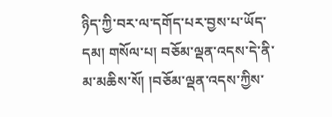ཉིད་ཀྱི་བར་ལ་དགོད་པར་བྱས་པ་ཡོད་དམ། གསོལ་པ། བཅོམ་ལྡན་འདས་དེ་ནི་མ་མཆིས་སོ། །བཅོམ་ལྡན་འདས་ཀྱིས་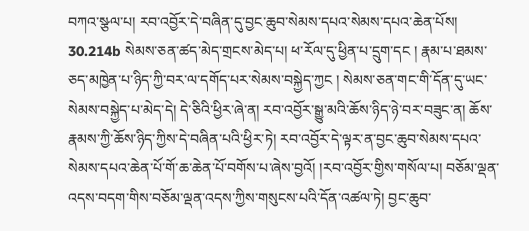བཀའ་སྩལ་པ། རབ་འབྱོར་དེ་བཞིན་དུ་བྱང་ཆུབ་སེམས་དཔའ་སེམས་དཔའ་ཆེན་པོས། 30.214b སེམས་ཅན་ཚད་མེད་གྲངས་མེད་པ། ཕ་རོལ་དུ་ཕྱིན་པ་དྲུག་དང ། རྣམ་པ་ཐམས་ཅད་མཁྱེན་པ་ཉིད་ཀྱི་བར་ལ་དགོད་པར་སེམས་བསྐྱེད་ཀྱང ། སེམས་ཅན་གང་གི་དོན་དུ་ཡང་སེམས་བསྐྱེད་པ་མེད་དེ། དེ་ཅིའི་ཕྱིར་ཞེ་ན། རབ་འབྱོར་སྒྱུ་མའི་ཆོས་ཉིད་ཉེ་བར་བཟུང་ན། ཆོས་རྣམས་ཀྱི་ཆོས་ཉིད་ཀྱིས་དེ་བཞིན་པའི་ཕྱིར་ཏེ། རབ་འབྱོར་དེ་ལྟར་ན་བྱང་ཆུབ་སེམས་དཔའ་སེམས་དཔའ་ཆེན་པོ་གོ་ཆ་ཆེན་པོ་བགོས་པ་ཞེས་བྱའོ། །རབ་འབྱོར་གྱིས་གསོལ་པ། བཅོམ་ལྡན་འདས་བདག་གིས་བཅོམ་ལྡན་འདས་ཀྱིས་གསུངས་པའི་དོན་འཚལ་ཏེ། བྱང་ཆུབ་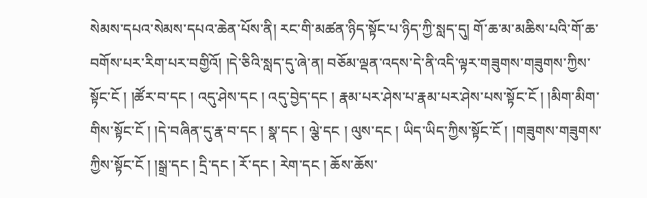སེམས་དཔའ་སེམས་དཔའ་ཆེན་པོས་ནི། རང་གི་མཚན་ཉིད་སྟོང་པ་ཉིད་ཀྱི་སླད་དུ། གོ་ཆ་མ་མཆིས་པའི་གོ་ཆ་བགོས་པར་རིག་པར་བགྱིའོ། །དེ་ཅིའི་སླད་དུ་ཞེ་ན། བཅོམ་ལྡན་འདས་དེ་ནི་འདི་ལྟར་གཟུགས་གཟུགས་ཀྱིས་སྟོང་ངོ ། །ཚོར་བ་དང ། འདུ་ཤེས་དང ། འདུ་བྱེད་དང ། རྣམ་པར་ཤེས་པ་རྣམ་པར་ཤེས་པས་སྟོང་ངོ ། །མིག་མིག་གིས་སྟོང་ངོ ། །དེ་བཞིན་དུ་རྣ་བ་དང ། སྣ་དང ། ལྕེ་དང ། ལུས་དང ། ཡིད་ཡིད་ཀྱིས་སྟོང་ངོ ། །གཟུགས་གཟུགས་ཀྱིས་སྟོང་ངོ ། །སྒྲ་དང ། དྲི་དང ། རོ་དང ། རེག་དང ། ཆོས་ཆོས་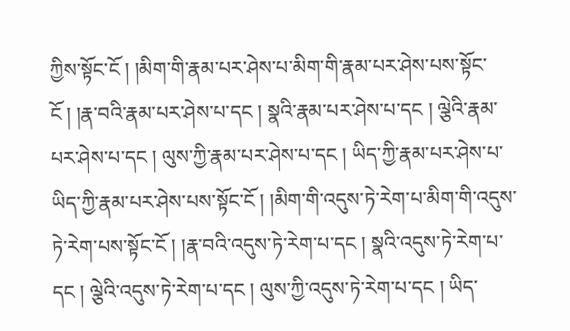ཀྱིས་སྟོང་ངོ ། །མིག་གི་རྣམ་པར་ཤེས་པ་མིག་གི་རྣམ་པར་ཤེས་པས་སྟོང་ངོ ། །རྣ་བའི་རྣམ་པར་ཤེས་པ་དང ། སྣའི་རྣམ་པར་ཤེས་པ་དང ། ལྕེའི་རྣམ་པར་ཤེས་པ་དང ། ལུས་ཀྱི་རྣམ་པར་ཤེས་པ་དང ། ཡིད་ཀྱི་རྣམ་པར་ཤེས་པ་ཡིད་ཀྱི་རྣམ་པར་ཤེས་པས་སྟོང་ངོ ། །མིག་གི་འདུས་ཏེ་རེག་པ་མིག་གི་འདུས་ཏེ་རེག་པས་སྟོང་ངོ ། །རྣ་བའི་འདུས་ཏེ་རེག་པ་དང ། སྣའི་འདུས་ཏེ་རེག་པ་དང ། ལྕེའི་འདུས་ཏེ་རེག་པ་དང ། ལུས་ཀྱི་འདུས་ཏེ་རེག་པ་དང ། ཡིད་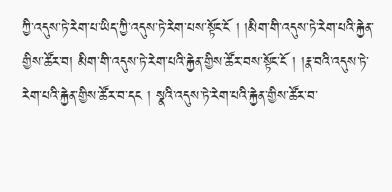ཀྱི་འདུས་ཏེ་རེག་པ་ཡིད་ཀྱི་འདུས་ཏེ་རེག་པས་སྟོང་ངོ ། །མིག་གི་འདུས་ཏེ་རེག་པའི་རྐྱེན་གྱིས་ཚོར་བ། མིག་གི་འདུས་ཏེ་རེག་པའི་རྐྱེན་གྱིས་ཚོར་བས་སྟོང་ངོ ། །རྣ་བའི་འདུས་ཏེ་རེག་པའི་རྐྱེན་གྱིས་ཚོར་བ་དང ། སྣའི་འདུས་ཏེ་རེག་པའི་རྐྱེན་གྱིས་ཚོར་བ་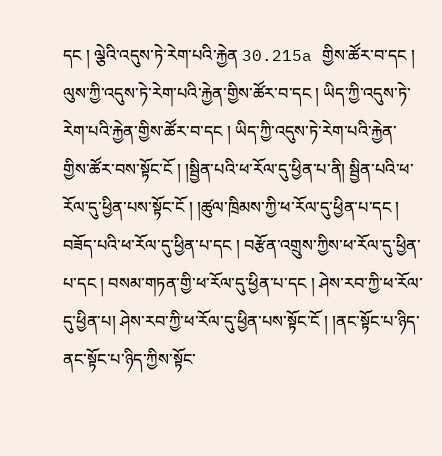དང ། ལྕེའི་འདུས་ཏེ་རེག་པའི་རྐྱེན 30.215a གྱིས་ཚོར་བ་དང ། ལུས་ཀྱི་འདུས་ཏེ་རེག་པའི་རྐྱེན་གྱིས་ཚོར་བ་དང ། ཡིད་ཀྱི་འདུས་ཏེ་རེག་པའི་རྐྱེན་གྱིས་ཚོར་བ་དང ། ཡིད་ཀྱི་འདུས་ཏེ་རེག་པའི་རྐྱེན་གྱིས་ཚོར་བས་སྟོང་ངོ ། །སྦྱིན་པའི་ཕ་རོལ་དུ་ཕྱིན་པ་ནི། སྦྱིན་པའི་ཕ་རོལ་དུ་ཕྱིན་པས་སྟོང་ངོ ། །ཚུལ་ཁྲིམས་ཀྱི་ཕ་རོལ་དུ་ཕྱིན་པ་དང ། བཟོད་པའི་ཕ་རོལ་དུ་ཕྱིན་པ་དང ། བརྩོན་འགྲུས་ཀྱིས་ཕ་རོལ་དུ་ཕྱིན་པ་དང ། བསམ་གཏན་གྱི་ཕ་རོལ་དུ་ཕྱིན་པ་དང ། ཤེས་རབ་ཀྱི་ཕ་རོལ་དུ་ཕྱིན་པ། ཤེས་རབ་ཀྱི་ཕ་རོལ་དུ་ཕྱིན་པས་སྟོང་ངོ ། །ནང་སྟོང་པ་ཉིད་ནང་སྟོང་པ་ཉིད་ཀྱིས་སྟོང་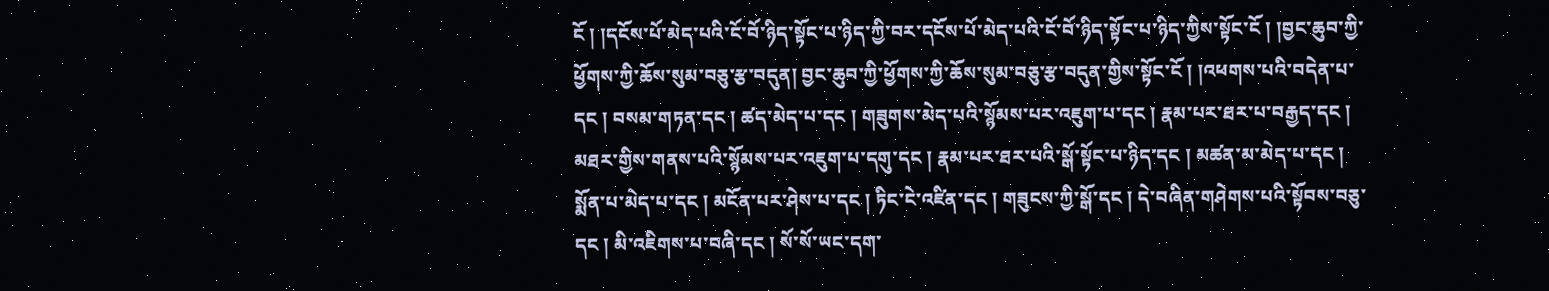ངོ ། །དངོས་པོ་མེད་པའི་ངོ་བོ་ཉིད་སྟོང་པ་ཉིད་ཀྱི་བར་དངོས་པོ་མེད་པའི་ངོ་བོ་ཉིད་སྟོང་པ་ཉིད་ཀྱིས་སྟོང་ངོ ། །བྱང་ཆུབ་ཀྱི་ཕྱོགས་ཀྱི་ཆོས་སུམ་བཅུ་རྩ་བདུན། བྱང་ཆུབ་ཀྱི་ཕྱོགས་ཀྱི་ཆོས་སུམ་བཅུ་རྩ་བདུན་གྱིས་སྟོང་ངོ ། །འཕགས་པའི་བདེན་པ་དང ། བསམ་གཏན་དང ། ཚད་མེད་པ་དང ། གཟུགས་མེད་པའི་སྙོམས་པར་འཇུག་པ་དང ། རྣམ་པར་ཐར་པ་བརྒྱད་དང ། མཐར་གྱིས་གནས་པའི་སྙོམས་པར་འཇུག་པ་དགུ་དང ། རྣམ་པར་ཐར་པའི་སྒོ་སྟོང་པ་ཉིད་དང ། མཚན་མ་མེད་པ་དང ། སྨོན་པ་མེད་པ་དང ། མངོན་པར་ཤེས་པ་དང ། ཏིང་ངེ་འཛིན་དང ། གཟུངས་ཀྱི་སྒོ་དང ། དེ་བཞིན་གཤེགས་པའི་སྟོབས་བཅུ་དང ། མི་འཇིགས་པ་བཞི་དང ། སོ་སོ་ཡང་དག་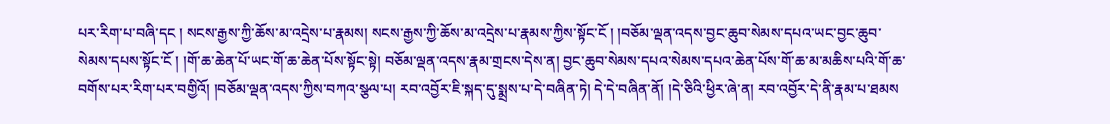པར་རིག་པ་བཞི་དང ། སངས་རྒྱས་ཀྱི་ཆོས་མ་འདྲེས་པ་རྣམས། སངས་རྒྱས་ཀྱི་ཆོས་མ་འདྲེས་པ་རྣམས་ཀྱིས་སྟོང་ངོ ། །བཅོམ་ལྡན་འདས་བྱང་ཆུབ་སེམས་དཔའ་ཡང་བྱང་ཆུབ་སེམས་དཔས་སྟོང་ངོ ། །གོ་ཆ་ཆེན་པོ་ཡང་གོ་ཆ་ཆེན་པོས་སྟོང་སྟེ། བཅོམ་ལྡན་འདས་རྣམ་གྲངས་དེས་ན། བྱང་ཆུབ་སེམས་དཔའ་སེམས་དཔའ་ཆེན་པོས་གོ་ཆ་མ་མཆིས་པའི་གོ་ཆ་བགོས་པར་རིག་པར་བགྱིའོ། །བཅོམ་ལྡན་འདས་ཀྱིས་བཀའ་སྩལ་པ། རབ་འབྱོར་ཇི་སྐད་དུ་སྨྲས་པ་དེ་བཞིན་ཏེ། དེ་དེ་བཞིན་ནོ། །དེ་ཅིའི་ཕྱིར་ཞེ་ན། རབ་འབྱོར་དེ་ནི་རྣམ་པ་ཐམས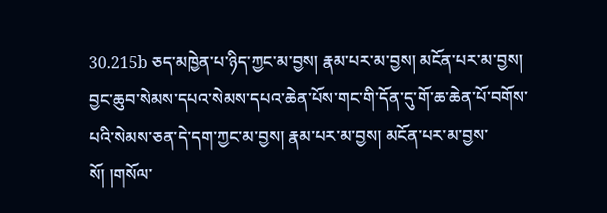30.215b ཅད་མཁྱེན་པ་ཉིད་ཀྱང་མ་བྱས། རྣམ་པར་མ་བྱས། མངོན་པར་མ་བྱས། བྱང་ཆུབ་སེམས་དཔའ་སེམས་དཔའ་ཆེན་པོས་གང་གི་དོན་དུ་གོ་ཆ་ཆེན་པོ་བགོས་པའི་སེམས་ཅན་དེ་དག་ཀྱང་མ་བྱས། རྣམ་པར་མ་བྱས། མངོན་པར་མ་བྱས་སོ། །གསོལ་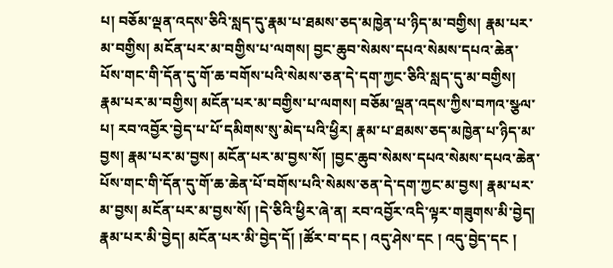པ། བཅོམ་ལྡན་འདས་ཅིའི་སླད་དུ་རྣམ་པ་ཐམས་ཅད་མཁྱེན་པ་ཉིད་མ་བགྱིས། རྣམ་པར་མ་བགྱིས། མངོན་པར་མ་བགྱིས་པ་ལགས། བྱང་ཆུབ་སེམས་དཔའ་སེམས་དཔའ་ཆེན་པོས་གང་གི་དོན་དུ་གོ་ཆ་བགོས་པའི་སེམས་ཅན་དེ་དག་ཀྱང་ཅིའི་སླད་དུ་མ་བགྱིས། རྣམ་པར་མ་བགྱིས། མངོན་པར་མ་བགྱིས་པ་ལགས། བཅོམ་ལྡན་འདས་ཀྱིས་བཀའ་སྩལ་པ། རབ་འབྱོར་བྱེད་པ་པོ་དམིགས་སུ་མེད་པའི་ཕྱིར། རྣམ་པ་ཐམས་ཅད་མཁྱེན་པ་ཉིད་མ་བྱས། རྣམ་པར་མ་བྱས། མངོན་པར་མ་བྱས་སོ། །བྱང་ཆུབ་སེམས་དཔའ་སེམས་དཔའ་ཆེན་པོས་གང་གི་དོན་དུ་གོ་ཆ་ཆེན་པོ་བགོས་པའི་སེམས་ཅན་དེ་དག་ཀྱང་མ་བྱས། རྣམ་པར་མ་བྱས། མངོན་པར་མ་བྱས་སོ། །དེ་ཅིའི་ཕྱིར་ཞེ་ན། རབ་འབྱོར་འདི་ལྟར་གཟུགས་མི་བྱེད། རྣམ་པར་མི་བྱེད། མངོན་པར་མི་བྱེད་དོ། །ཚོར་བ་དང ། འདུ་ཤེས་དང ། འདུ་བྱེད་དང །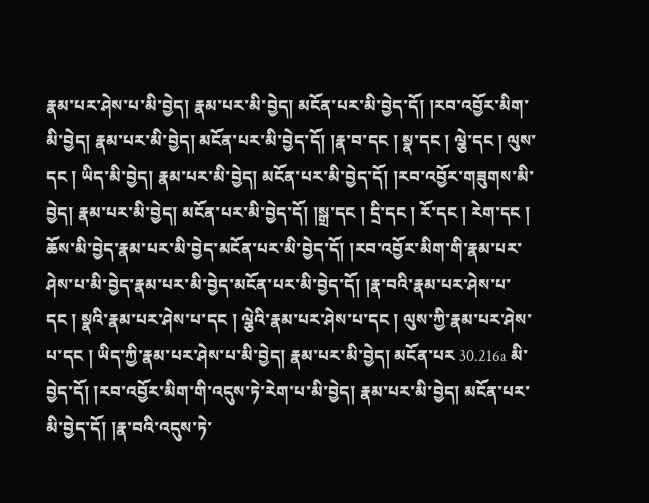རྣམ་པར་ཤེས་པ་མི་བྱེད། རྣམ་པར་མི་བྱེད། མངོན་པར་མི་བྱེད་དོ། །རབ་འབྱོར་མིག་མི་བྱེད། རྣམ་པར་མི་བྱེད། མངོན་པར་མི་བྱེད་དོ། །རྣ་བ་དང ། སྣ་དང ། ལྕེ་དང ། ལུས་དང ། ཡིད་མི་བྱེད། རྣམ་པར་མི་བྱེད། མངོན་པར་མི་བྱེད་དོ། །རབ་འབྱོར་གཟུགས་མི་བྱེད། རྣམ་པར་མི་བྱེད། མངོན་པར་མི་བྱེད་དོ། །སྒྲ་དང ། དྲི་དང ། རོ་དང ། རེག་དང ། ཆོས་མི་བྱེད་རྣམ་པར་མི་བྱེད་མངོན་པར་མི་བྱེད་དོ། །རབ་འབྱོར་མིག་གི་རྣམ་པར་ཤེས་པ་མི་བྱེད་རྣམ་པར་མི་བྱེད་མངོན་པར་མི་བྱེད་དོ། །རྣ་བའི་རྣམ་པར་ཤེས་པ་དང ། སྣའི་རྣམ་པར་ཤེས་པ་དང ། ལྕེའི་རྣམ་པར་ཤེས་པ་དང ། ལུས་ཀྱི་རྣམ་པར་ཤེས་པ་དང ། ཡིད་ཀྱི་རྣམ་པར་ཤེས་པ་མི་བྱེད། རྣམ་པར་མི་བྱེད། མངོན་པར 30.216a མི་བྱེད་དོ། །རབ་འབྱོར་མིག་གི་འདུས་ཏེ་རེག་པ་མི་བྱེད། རྣམ་པར་མི་བྱེད། མངོན་པར་མི་བྱེད་དོ། །རྣ་བའི་འདུས་ཏེ་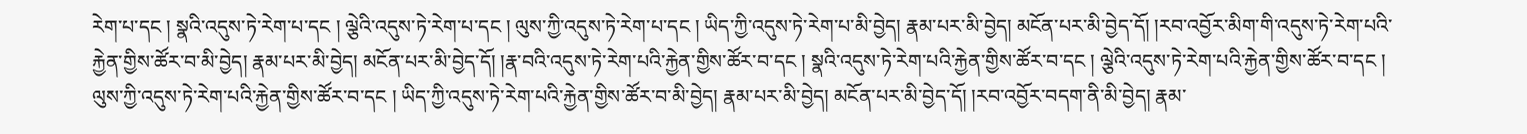རེག་པ་དང ། སྣའི་འདུས་ཏེ་རེག་པ་དང ། ལྕེའི་འདུས་ཏེ་རེག་པ་དང ། ལུས་ཀྱི་འདུས་ཏེ་རེག་པ་དང ། ཡིད་ཀྱི་འདུས་ཏེ་རེག་པ་མི་བྱེད། རྣམ་པར་མི་བྱེད། མངོན་པར་མི་བྱེད་དོ། །རབ་འབྱོར་མིག་གི་འདུས་ཏེ་རེག་པའི་རྐྱེན་གྱིས་ཚོར་བ་མི་བྱེད། རྣམ་པར་མི་བྱེད། མངོན་པར་མི་བྱེད་དོ། །རྣ་བའི་འདུས་ཏེ་རེག་པའི་རྐྱེན་གྱིས་ཚོར་བ་དང ། སྣའི་འདུས་ཏེ་རེག་པའི་རྐྱེན་གྱིས་ཚོར་བ་དང ། ལྕེའི་འདུས་ཏེ་རེག་པའི་རྐྱེན་གྱིས་ཚོར་བ་དང ། ལུས་ཀྱི་འདུས་ཏེ་རེག་པའི་རྐྱེན་གྱིས་ཚོར་བ་དང ། ཡིད་ཀྱི་འདུས་ཏེ་རེག་པའི་རྐྱེན་གྱིས་ཚོར་བ་མི་བྱེད། རྣམ་པར་མི་བྱེད། མངོན་པར་མི་བྱེད་དོ། །རབ་འབྱོར་བདག་ནི་མི་བྱེད། རྣམ་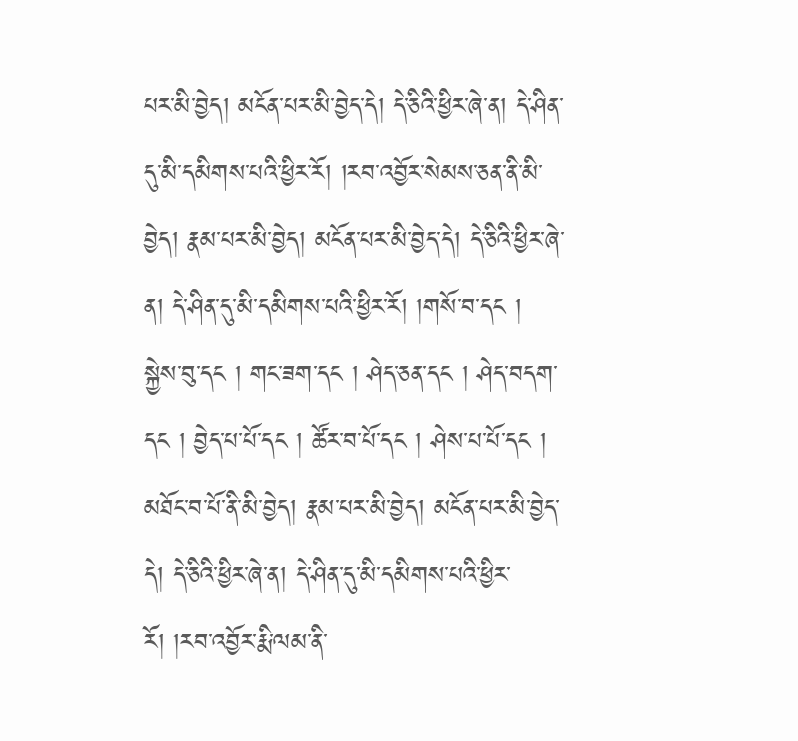པར་མི་བྱེད། མངོན་པར་མི་བྱེད་དེ། དེ་ཅིའི་ཕྱིར་ཞེ་ན། དེ་ཤིན་དུ་མི་དམིགས་པའི་ཕྱིར་རོ། །རབ་འབྱོར་སེམས་ཅན་ནི་མི་བྱེད། རྣམ་པར་མི་བྱེད། མངོན་པར་མི་བྱེད་དེ། དེ་ཅིའི་ཕྱིར་ཞེ་ན། དེ་ཤིན་དུ་མི་དམིགས་པའི་ཕྱིར་རོ། །གསོ་བ་དང ། སྐྱེས་བུ་དང ། གང་ཟག་དང ། ཤེད་ཅན་དང ། ཤེད་བདག་དང ། བྱེད་པ་པོ་དང ། ཚོར་བ་པོ་དང ། ཤེས་པ་པོ་དང ། མཐོང་བ་པོ་ནི་མི་བྱེད། རྣམ་པར་མི་བྱེད། མངོན་པར་མི་བྱེད་དེ། དེ་ཅིའི་ཕྱིར་ཞེ་ན། དེ་ཤིན་དུ་མི་དམིགས་པའི་ཕྱིར་རོ། །རབ་འབྱོར་རྨི་ལམ་ནི་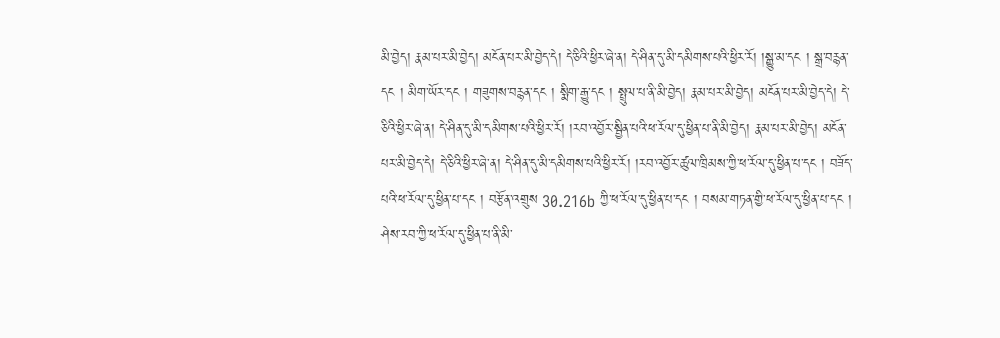མི་བྱེད། རྣམ་པར་མི་བྱེད། མངོན་པར་མི་བྱེད་དེ། དེ་ཅིའི་ཕྱིར་ཞེ་ན། དེ་ཤིན་དུ་མི་དམིགས་པའི་ཕྱིར་རོ། །སྒྱུ་མ་དང ། སྒྲ་བརྙན་དང ། མིག་ཡོར་དང ། གཟུགས་བརྙན་དང ། སྨིག་རྒྱུ་དང ། སྤྲུལ་པ་ནི་མི་བྱེད། རྣམ་པར་མི་བྱེད། མངོན་པར་མི་བྱེད་དེ། དེ་ཅིའི་ཕྱིར་ཞེ་ན། དེ་ཤིན་དུ་མི་དམིགས་པའི་ཕྱིར་རོ། །རབ་འབྱོར་སྦྱིན་པའི་ཕ་རོལ་དུ་ཕྱིན་པ་ནི་མི་བྱེད། རྣམ་པར་མི་བྱེད། མངོན་པར་མི་བྱེད་དེ། དེ་ཅིའི་ཕྱིར་ཞེ་ན། དེ་ཤིན་དུ་མི་དམིགས་པའི་ཕྱིར་རོ། །རབ་འབྱོར་ཚུལ་ཁྲིམས་ཀྱི་ཕ་རོལ་དུ་ཕྱིན་པ་དང ། བཟོད་པའི་ཕ་རོལ་དུ་ཕྱིན་པ་དང ། བརྩོན་འགྲུས 30.216b ཀྱི་ཕ་རོལ་དུ་ཕྱིན་པ་དང ། བསམ་གཏན་གྱི་ཕ་རོལ་དུ་ཕྱིན་པ་དང ། ཤེས་རབ་ཀྱི་ཕ་རོལ་དུ་ཕྱིན་པ་ནི་མི་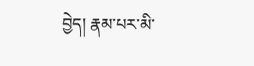བྱེད། རྣམ་པར་མི་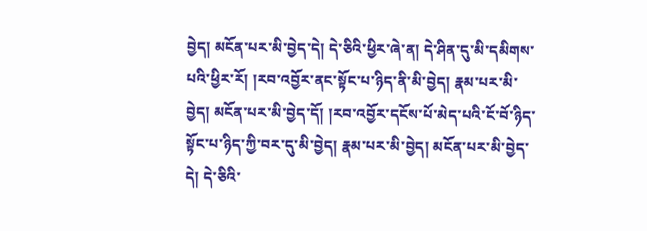བྱེད། མངོན་པར་མི་བྱེད་དེ། དེ་ཅིའི་ཕྱིར་ཞེ་ན། དེ་ཤིན་དུ་མི་དམིགས་པའི་ཕྱིར་རོ། །རབ་འབྱོར་ནང་སྟོང་པ་ཉིད་ནི་མི་བྱེད། རྣམ་པར་མི་བྱེད། མངོན་པར་མི་བྱེད་དོ། །རབ་འབྱོར་དངོས་པོ་མེད་པའི་ངོ་བོ་ཉིད་སྟོང་པ་ཉིད་ཀྱི་བར་དུ་མི་བྱེད། རྣམ་པར་མི་བྱེད། མངོན་པར་མི་བྱེད་དེ། དེ་ཅིའི་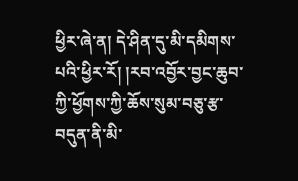ཕྱིར་ཞེ་ན། དེ་ཤིན་དུ་མི་དམིགས་པའི་ཕྱིར་རོ། །རབ་འབྱོར་བྱང་ཆུབ་ཀྱི་ཕྱོགས་ཀྱི་ཆོས་སུམ་བཅུ་རྩ་བདུན་ནི་མི་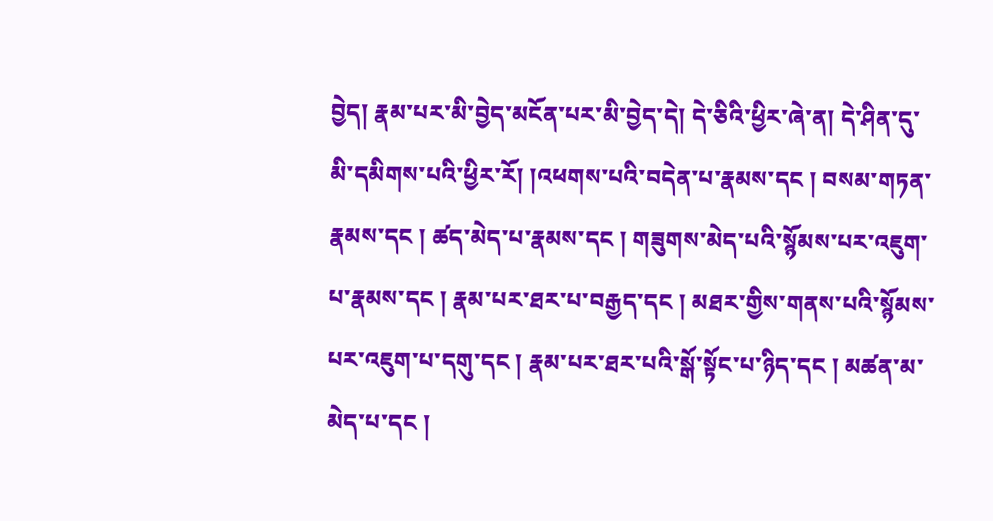བྱེད། རྣམ་པར་མི་བྱེད་མངོན་པར་མི་བྱེད་དེ། དེ་ཅིའི་ཕྱིར་ཞེ་ན། དེ་ཤིན་དུ་མི་དམིགས་པའི་ཕྱིར་རོ། །འཕགས་པའི་བདེན་པ་རྣམས་དང ། བསམ་གཏན་རྣམས་དང ། ཚད་མེད་པ་རྣམས་དང ། གཟུགས་མེད་པའི་སྙོམས་པར་འཇུག་པ་རྣམས་དང ། རྣམ་པར་ཐར་པ་བརྒྱད་དང ། མཐར་གྱིས་གནས་པའི་སྙོམས་པར་འཇུག་པ་དགུ་དང ། རྣམ་པར་ཐར་པའི་སྒོ་སྟོང་པ་ཉིད་དང ། མཚན་མ་མེད་པ་དང །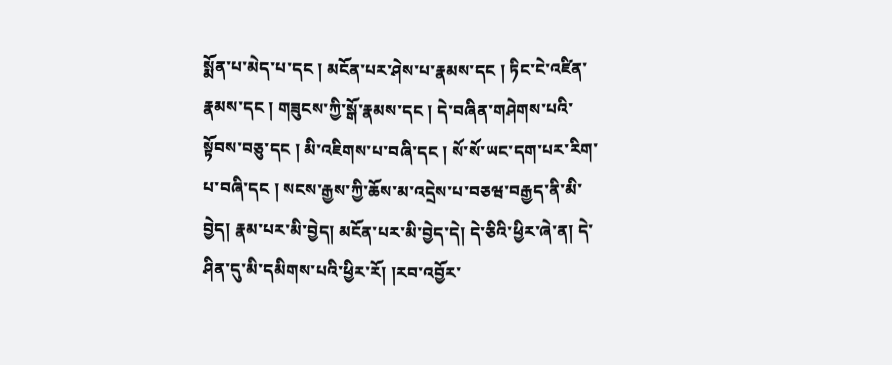སྨོན་པ་མེད་པ་དང ། མངོན་པར་ཤེས་པ་རྣམས་དང ། ཏིང་ངེ་འཛིན་རྣམས་དང ། གཟུངས་ཀྱི་སྒོ་རྣམས་དང ། དེ་བཞིན་གཤེགས་པའི་སྟོབས་བཅུ་དང ། མི་འཇིགས་པ་བཞི་དང ། སོ་སོ་ཡང་དག་པར་རིག་པ་བཞི་དང ། སངས་རྒྱས་ཀྱི་ཆོས་མ་འདྲེས་པ་བཅཝ་བརྒྱད་ནི་མི་བྱེད། རྣམ་པར་མི་བྱེད། མངོན་པར་མི་བྱེད་དེ། དེ་ཅིའི་ཕྱིར་ཞེ་ན། དེ་ཤིན་དུ་མི་དམིགས་པའི་ཕྱིར་རོ། །རབ་འབྱོར་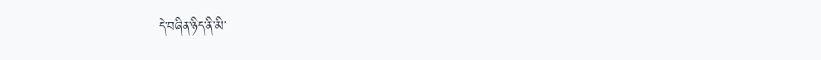དེ་བཞིན་ཉིད་ནི་མི་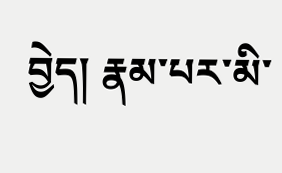བྱེད། རྣམ་པར་མི་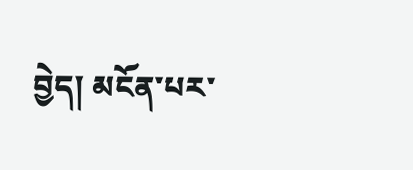བྱེད། མངོན་པར་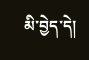མི་བྱེད་དེ།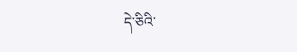དེ་ཅིའི་